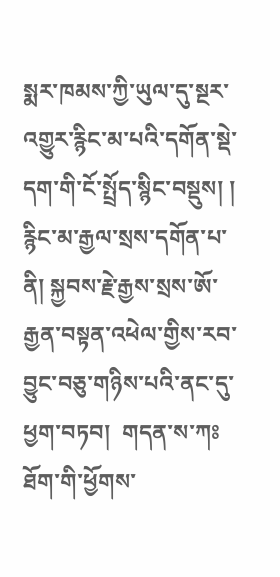སྨར་ཁམས་ཀྱི་ཡུལ་དུ་སྔར་འགྱུར་རྙིང་མ་པའི་དགོན་སྡེ་དག་གི་ངོ་སྤྲོད་སྙིང་བསྡུས། །
རྙིང་མ་རྒྱལ་སྲས་དགོན་པ་ནི། སྐྱབས་རྗེ་རྒྱས་སྲས་ཨོ་རྒྱན་བསྟན་འཕེལ་གྱིས་རབ་བྱུང་བཅུ་གཉིས་པའི་ནང་དུ་ཕྱག་བཏབ།  གདན་ས་ཀཿཐོག་གི་ཕྱོགས་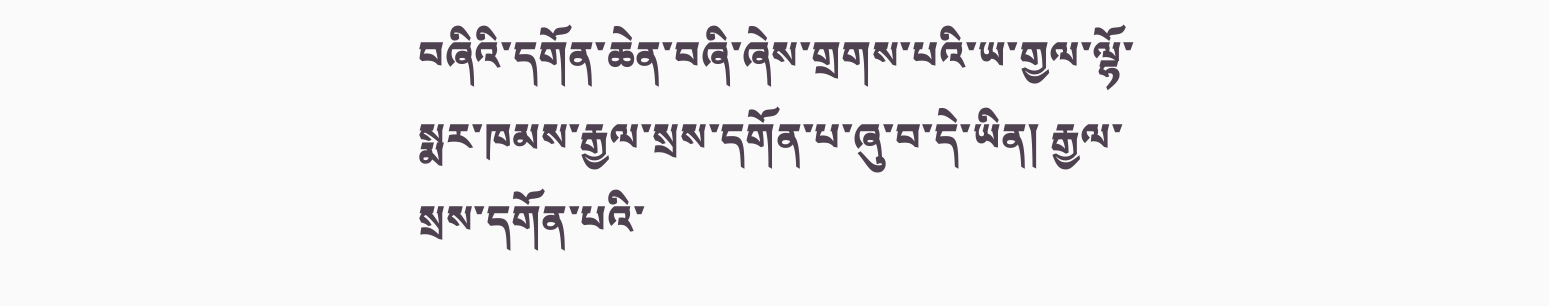བཞིའི་དགོན་ཆེན་བཞི་ཞེས་གྲགས་པའི་ཡ་གྱལ་ལྷོ་སྨར་ཁམས་རྒྱལ་སྲས་དགོན་པ་ཞུ་བ་དེ་ཡིན། རྒྱལ་སྲས་དགོན་པའི་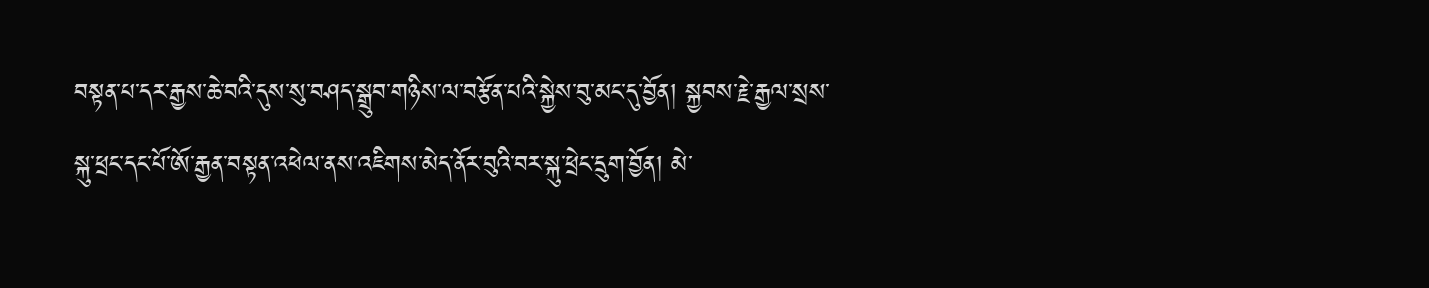བསྟན་པ་དར་རྒྱས་ཆེ་བའི་དུས་སུ་བཤད་སྒྲུབ་གཉིས་ལ་བརྩོན་པའི་སྐྱེས་བུ་མང་དུ་བྱོན། སྐྱབས་རྗེ་རྒྱལ་སྲས་སྐུ་ཕྲང་དང་པོ་ཨོ་རྒྱན་བསྟན་འཕེལ་ནས་འཇིགས་མེད་ནོར་བུའི་བར་སྐུ་ཕྲེང་དྲུག་བྱོན། མེ་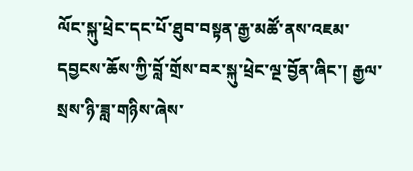ལོང་སྐུ་ཕྲེང་དང་པོ་ཐུབ་བསྟན་རྒྱ་མཚོ་ནས་འཇམ་དབྱངས་ཆོས་ཀྱི་བློ་གྲོས་བར་སྐུ་ཕྲེང་ལྔ་བྱོན་ཞིང་། རྒྱལ་སྲས་ཉི་ཟླ་གཉིས་ཞེས་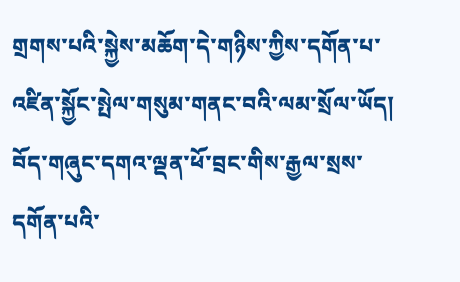གྲགས་པའི་སྐྱེས་མཆོག་དེ་གཉིས་ཀྱིས་དགོན་པ་འཛིན་སྐྱོང་སྤེལ་གསུམ་གནང་བའི་ལམ་སྲོལ་ཡོད། བོད་གཞུང་དགའ་ལྡན་ཕོ་བྲང་གིས་རྒྱལ་སྲས་དགོན་པའི་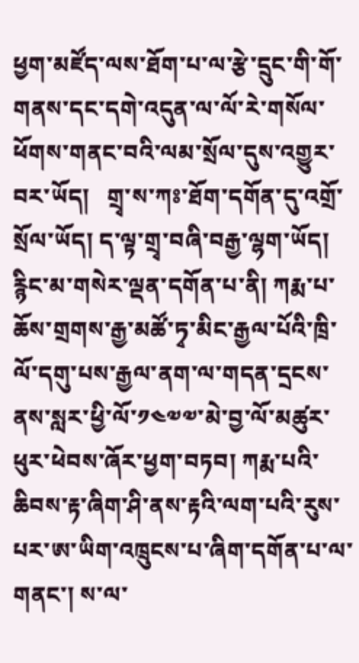ཕྱག་མཛོད་ལས་ཐོག་པ་ལ་རྩེ་དྲུང་གི་གོ་གནས་དང་དགེ་འདུན་ལ་ལོ་རེ་གསོལ་ཕོགས་གནང་བའི་ལམ་སྲོལ་དུས་འགྱུར་བར་ཡོད།   གྲྭ་ས་ཀཿ་ཐོག་དགོན་དུ་འགྲོ་སྲོལ་ཡོད། ད་ལྟ་གྲྭ་བཞི་བརྒྱ་ལྷག་ཡོད།
རྙིང་མ་གསེར་ལྡན་དགོན་པ་ནི། ཀརྨ་པ་ཆོས་གྲགས་རྒྱ་མཚོ་ཏྭ་མིང་རྒྱལ་པོའི་ཁྲི་ལོ་དགུ་པས་རྒྱལ་ནག་ལ་གདན་དྲངས་ནས་སླར་ཕྱི་ལོ་༡༤༧༧་མེ་བྱ་ལོ་མཚུར་ཕུར་ཕེབས་ཞོར་ཕྱག་བཏབ། ཀརྨ་པའི་ཆིབས་རྟ་ཞིག་ཤི་ནས་རྟའི་ལག་པའི་རུས་པར་ཨ་ཡིག་འཁྲུངས་པ་ཞིག་དགོན་པ་ལ་གནང་། ས་ལ་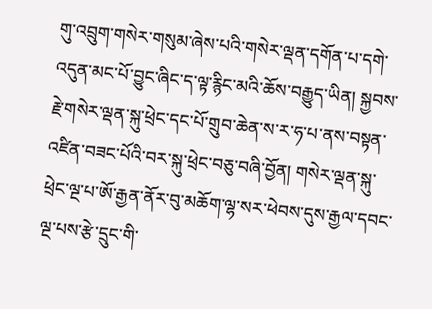གུ་འབྲུག་གསེར་གསུམ་ཞེས་པའི་གསེར་ལྡན་དགོན་པ་དགེ་འདུན་མང་པོ་བྱུང་ཞིང་ད་ལྟ་རྙིང་མའི་ཆོས་བརྒྱུད་ཡིན། སྐྱབས་རྗེ་གསེར་ལྡན་སྐུ་ཕྲེང་དང་པོ་གྲུབ་ཆེན་ས་ར་ཧ་པ་ནས་བསྟན་འཛིན་བཟང་པོའི་བར་སྐུ་ཕྲེང་བཅུ་བཞི་བྱོན། གསེར་ལྡན་སྐུ་ཕྲེང་ལྔ་པ་ཨོ་རྒྱན་ནོར་བུ་མཆོག་ལྷ་སར་ཕེབས་དུས་རྒྱལ་དབང་ལྔ་པས་རྩེ་དྲུང་གི་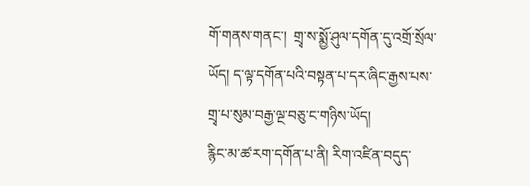གོ་གནས་གནང་།  གྲྭ་ས་སྨྱོ་ཤུལ་དགོན་དུ་འགྲོ་སྲོལ་ཡོད། ད་ལྟ་དགོན་པའི་བསྟན་པ་དར་ཞིང་རྒྱས་པས་གྲྭ་པ་སུམ་བརྒྱ་ལྔ་བཅུ་ང་གཉིས་ཡོད།
རྙིང་མ་ཚ་རག་དགོན་པ་ནི། རིག་འཛིན་བདུད་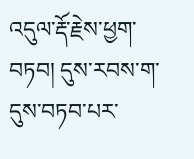འདུལ་རྡོ་རྗེས་ཕྱག་བཏབ། དུས་རབས་ག་དུས་བཏབ་པར་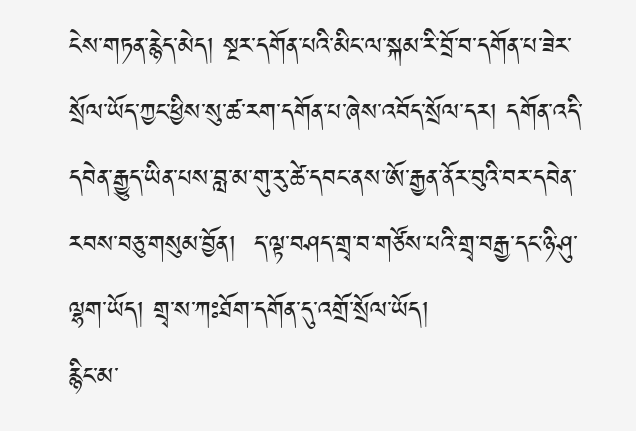ངེས་གཏན་རྙེད་མེད། སྔར་དགོན་པའི་མིང་ལ་སྐམ་རི་བྲོ་བ་དགོན་པ་ཟེར་སྲོལ་ཡོད་ཀྱང་ཕྱིས་སུ་ཚ་རག་དགོན་པ་ཞེས་འབོད་སྲོལ་དར། དགོན་འདི་དབེན་རྒྱུད་ཡིན་པས་བླ་མ་གུ་རུ་ཚེ་དབང་ནས་ཨོ་རྒྱན་ནོར་བུའི་བར་དབེན་རབས་བཅུ་གསུམ་བྱོན།  ད་ལྟ་བཤད་གྲྭ་བ་གཙོས་པའི་གྲྭ་བརྒྱ་དང་ཉི་ཤུ་ལྷག་ཡོད། གྲྭ་ས་ཀཿཐོག་དགོན་དུ་འགྲོ་སྲོལ་ཡོད།
རྙིང་མ་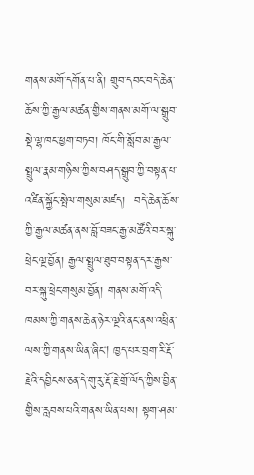གནས་མགོ་དགོན་པ་ནི། གྲུབ་དབང་བདེ་ཆེན་ཆོས་ཀྱི་རྒྱལ་མཚན་གྱིས་གནས་མགོ་ལ་སྒྲུབ་སྡེ་ལྷ་ཁང་ཕྱག་བཏབ། ཁོང་གི་སློབ་མ་རྒྱལ་སྤྲུལ་རྣམ་གཉིས་ཀྱིས་བཤད་སྒྲུབ་ཀྱི་བསྟན་པ་འཛིན་སྐྱོང་སྤེལ་གསུམ་མཛད།  བདེ་ཆེན་ཆོས་ཀྱི་རྒྱལ་མཚན་ནས་བློ་བཟང་རྒྱ་མཚོའི་བར་སྐུ་ཕྲེང་ལྔ་བྱོན། རྒྱལ་སྤྲུལ་ཐུབ་བསྟན་དར་རྒྱས་བར་སྐུ་ཕྲེང་གསུམ་བྱོན། གནས་མགོ་འདི་ཁམས་ཀྱི་གནས་ཆེན་ཉེར་ལྔའི་ནང་ནས་འཕྲིན་ལས་ཀྱི་གནས་ཡིན་ཞིང། ཁྱད་པར་བྲག་རི་རྡོ་རྗེའི་དབྱིངས་ཅན་དེ་གུ་རུ་རྡོ་རྗེ་གྲོ་ལོད་ཀྱིས་བྱིན་གྱིས་རླབས་པའི་གནས་ཡིན་པས། སྟག་ཤམ་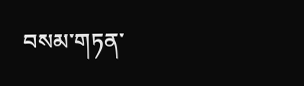བསམ་གཏན་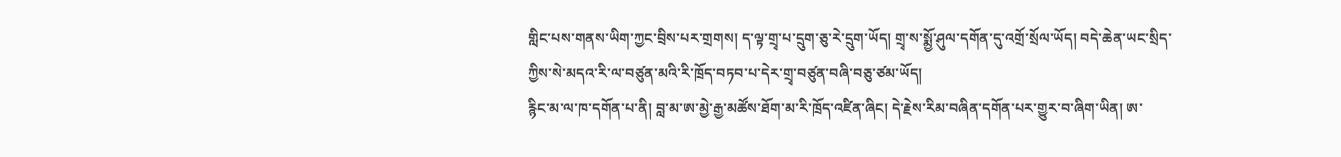གླིང་པས་གནས་ཡིག་ཀྱང་བྲིས་པར་གྲགས། ད་ལྟ་གྲྭ་པ་དྲུག་ཅུ་རེ་དྲུག་ཡོད། གྲྭ་ས་སྨྱོ་ཤུལ་དགོན་དུ་འགྲོ་སྲོལ་ཡོད། བདེ་ཆེན་ཡང་སྲིད་ཀྱིས་སེ་མདའ་རི་ལ་བཙུན་མའི་རི་ཁྲོད་བཏབ་པ་དེར་གྲྭ་བཙུན་བཞི་བཅུ་ཙམ་ཡོད།
རྙིང་མ་ལ་ཁ་དགོན་པ་ནི། བླ་མ་ཨ་མྱེ་རྒྱ་མཚོས་ཐོག་མ་རི་ཁྲོད་འཛིན་ཞིང། དེ་རྗེས་རིམ་བཞིན་དགོན་པར་གྱུར་བ་ཞིག་ཡིན། ཨ་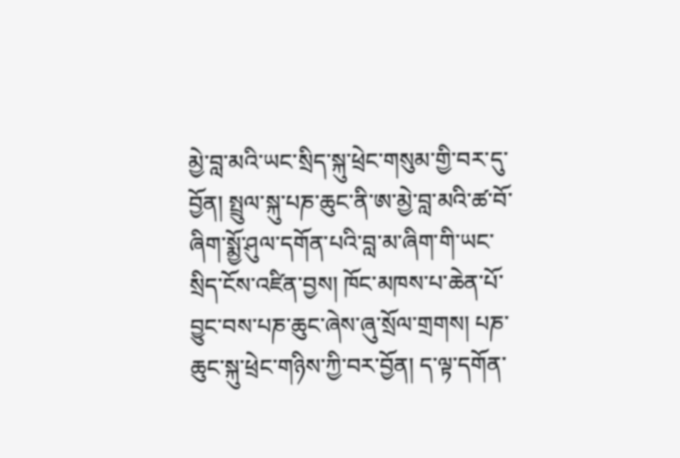མྱེ་བླ་མའི་ཡང་སྲིད་སྐུ་ཕྲེང་གསུམ་གྱི་བར་དུ་བྱོན། སྤྲུལ་སྐུ་པཎ་ཆུང་ནི་ཨ་མྱེ་བླ་མའི་ཚ་བོ་ཞིག་སྨྱོ་ཤུལ་དགོན་པའི་བླ་མ་ཞིག་གི་ཡང་སྲིད་ངོས་འཛིན་བྱས། ཁོང་མཁས་པ་ཆེན་པོ་བྱུང་བས་པཎ་ཆུང་ཞེས་ཞུ་སྲོལ་གྲགས། པཎ་ཆུང་སྐུ་ཕྲེང་གཉིས་ཀྱི་བར་བྱོན། ད་ལྟ་དགོན་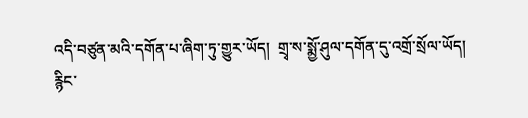འདི་བཙུན་མའི་དགོན་པ་ཞིག་ཏུ་གྱུར་ཡོད།  གྲྭ་ས་སྨྱོ་ཤུལ་དགོན་དུ་འགྲོ་སྲོལ་ཡོད།
རྙིང་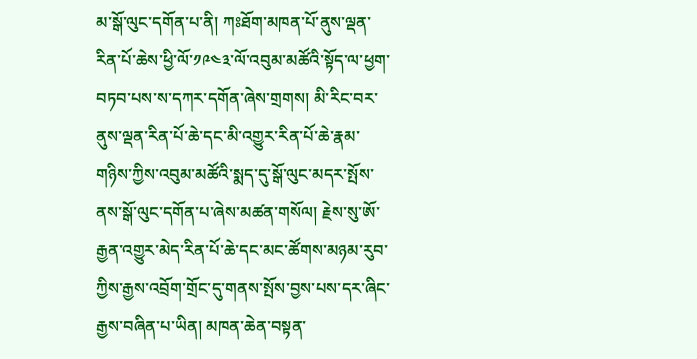མ་སྒོ་ལུང་དགོན་པ་ནི། ཀཿཐོག་མཁན་པོ་ནུས་ལྡན་རིན་པོ་ཆེས་ཕྱི་ལོ་༡༩༤༣་ལོ་འབུམ་མཚོའི་སྟོད་ལ་ཕྱག་བཏབ་པས་ས་དཀར་དགོན་ཞེས་གྲགས། མི་རིང་བར་ནུས་ལྡན་རིན་པོ་ཆེ་དང་མི་འགྱུར་རིན་པོ་ཆེ་རྣམ་གཉིས་ཀྱིས་འབུམ་མཚོའི་སྨད་དུ་སྒོ་ལུང་མདར་སྤོས་ནས་སྒོ་ལུང་དགོན་པ་ཞེས་མཚན་གསོལ། རྗེས་སུ་ཨོ་རྒྱན་འགྱུར་མེད་རིན་པོ་ཆེ་དང་མང་ཚོགས་མཉམ་རུབ་ཀྱིས་རྒྱས་འབྲོག་གྲོང་དུ་གནས་སྤོས་བྱས་པས་དར་ཞིང་རྒྱས་བཞིན་པ་ཡིན། མཁན་ཆེན་བསྟན་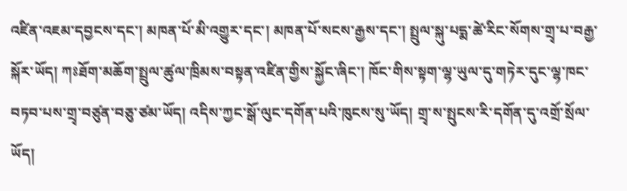འཛིན་འཇམ་དབྱངས་དང་། མཁན་པོ་མི་འགྱུར་དང་། མཁན་པོ་སངས་རྒྱས་དང་། སྤྲུལ་སྐུ་པདྨ་ཚེ་རིང་སོགས་གྲྭ་པ་བརྒྱ་སྐོར་ཡོད། ཀཿཐོག་མཆོག་སྤྲུལ་ཚུལ་ཁྲིམས་བསྟན་འཛིན་གྱིས་སྐྱོང་ཞིང་། ཁོང་གིས་སྟག་ལྷ་ཡུལ་དུ་གཏེར་དུང་ལྷ་ཁང་བཏབ་པས་གྲྭ་བཙུན་བཅུ་ཙམ་ཡོད། འདིས་ཀྱང་སྒོ་ལུང་དགོན་པའི་ཁུངས་སུ་ཡོད། གྲྭ་ས་སྤུངས་རི་དགོན་དུ་འགྲོ་སྲོལ་ཡོད།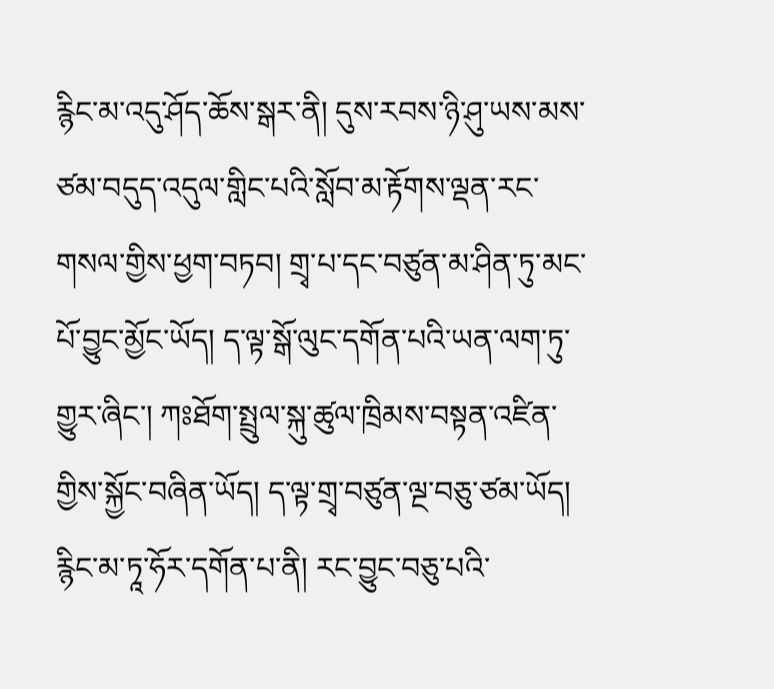རྙིང་མ་འདུ་ཤོད་ཆོས་སྒར་ནི། དུས་རབས་ཉི་ཤུ་ཡས་མས་ཙམ་བདུད་འདུལ་གླིང་པའི་སློབ་མ་རྟོགས་ལྡན་རང་གསལ་གྱིས་ཕྱག་བཏབ། གྲྭ་པ་དང་བཙུན་མ་ཤིན་ཏུ་མང་པོ་བྱུང་མྱོང་ཡོད། ད་ལྟ་སྒོ་ལུང་དགོན་པའི་ཡན་ལག་ཏུ་གྱུར་ཞིང་། ཀཿཐོག་སྤྲུལ་སྐུ་ཚུལ་ཁྲིམས་བསྟན་འཛིན་གྱིས་སྐྱོང་བཞིན་ཡོད། ད་ལྟ་གྲྭ་བཙུན་ལྔ་བཅུ་ཙམ་ཡོད།
རྙིང་མ་ཏཱ་ཧོར་དགོན་པ་ནི། རང་བྱུང་བཅུ་པའི་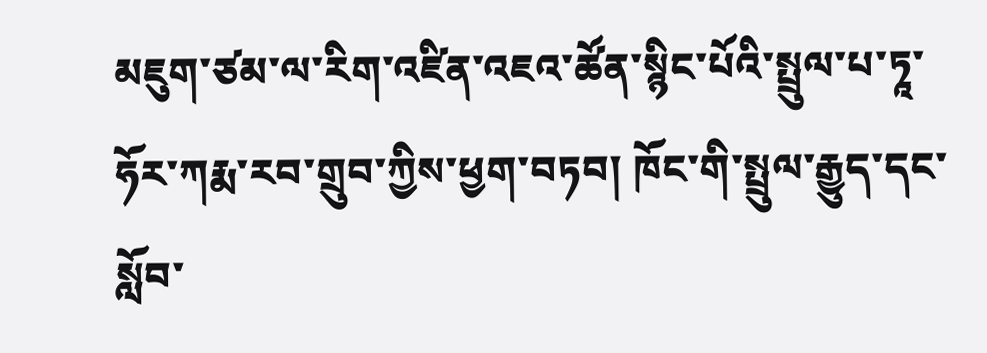མཇུག་ཙམ་ལ་རིག་འཛིན་འཇའ་ཚོན་སྙིང་པོའི་སྤྲུལ་པ་ཏཱ་ཧོར་ཀརྨ་རབ་གྲུབ་ཀྱིས་ཕྱག་བཏབ། ཁོང་གི་སྤྲུལ་རྒྱུད་དང་སློབ་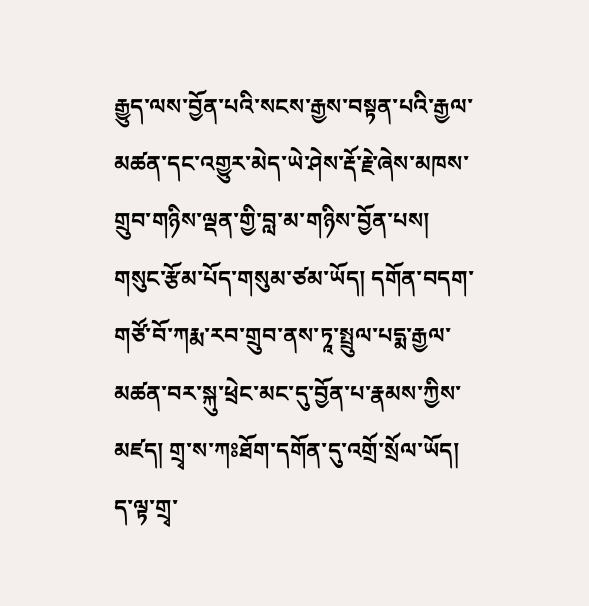རྒྱུད་ལས་བྱོན་པའི་སངས་རྒྱས་བསྟན་པའི་རྒྱལ་མཚན་དང་འགྱུར་མེད་ཡེ་ཤེས་རྡོ་རྗེ་ཞེས་མཁས་གྲུབ་གཉིས་ལྡན་གྱི་བླ་མ་གཉིས་བྱོན་པས། གསུང་རྩོམ་པོད་གསུམ་ཙམ་ཡོད། དགོན་བདག་གཙོ་བོ་ཀརྨ་རབ་གྲུབ་ནས་ཏཱ་སྤྲུལ་པདྨ་རྒྱལ་མཚན་བར་སྐུ་ཕྲེང་མང་དུ་བྱོན་པ་རྣམས་ཀྱིས་མཛད། གྲྭ་ས་ཀཿཐོག་དགོན་དུ་འགྲོ་སྲོལ་ཡོད།  ད་ལྟ་གྲྭ་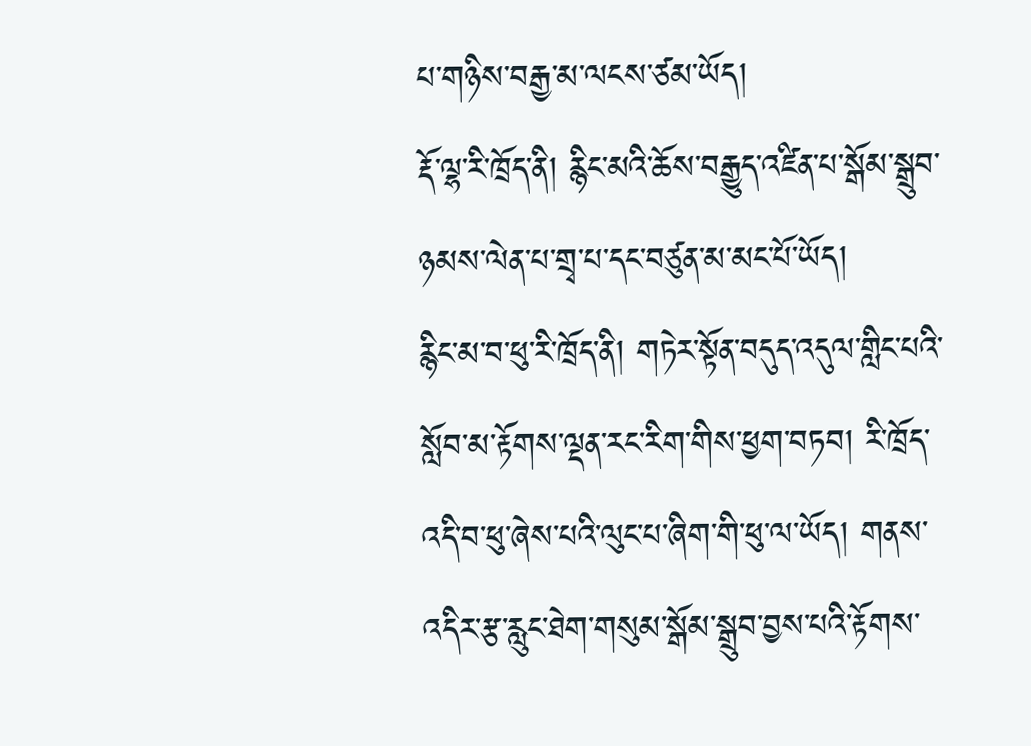པ་གཉིས་བརྒྱ་མ་ལངས་ཙམ་ཡོད།
རྡོ་ལྷ་རི་ཁྲོད་ནི། རྙིང་མའི་ཆོས་བརྒྱུད་འཛིན་པ་སྒོམ་སྒྲུབ་ཉམས་ལེན་པ་གྲྭ་པ་དང་བཙུན་མ་མང་པོ་ཡོད།
རྙིང་མ་བ་ཕུ་རི་ཁྲོད་ནི། གཏེར་སྟོན་བདུད་འདུལ་གླིང་པའི་སློབ་མ་རྟོགས་ལྡན་རང་རིག་གིས་ཕྱག་བཏབ། རི་ཁྲོད་འདི་བ་ཕུ་ཞེས་པའི་ལུང་པ་ཞིག་གི་ཕུ་ལ་ཡོད། གནས་འདིར་རྩ་རླུང་ཐེག་གསུམ་སྒོམ་སྒྲུབ་བྱས་པའི་རྟོགས་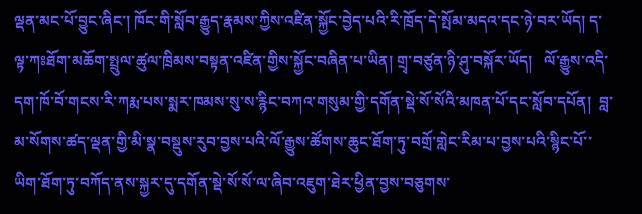ལྡན་མང་པོ་བྱུང་ཞིང་། ཁོང་གི་སློབ་རྒྱུད་རྣམས་ཀྱིས་འཛིན་སྐྱོང་བྱེད་པའི་རི་ཁྲོད་དེ་སྤོམ་མདའ་དང་ཉེ་བར་ཡོད། ད་ལྟ་ཀཿཐོག་མཆོག་སྤྲུལ་ཚུལ་ཁྲིམས་བསྟན་འཛིན་གྱིས་སྐྱོང་བཞིན་པ་ཡིན། གྲྭ་བཙུན་ཉི་ཤུ་བསྐོར་ཡོད།   ལོ་རྒྱུས་འདི་དག་ཁོ་བོ་གངས་རི་ཀརྨ་པས་སྨར་ཁམས་སུ་ས་རྙིང་བཀའ་གསུམ་གྱི་དགོན་སྡེ་སོ་སོའི་མཁན་པོ་དང་སློབ་དཔོན།  བླ་མ་སོགས་ཚད་ལྡན་གྱི་མི་སྣ་བསྡུས་རུབ་བྱས་པའི་ལོ་རྒྱུས་ཚོགས་ཆུང་ཐོག་ཏུ་བགྲོ་གླེང་རིམ་པ་བྱས་པའི་སྙིང་པོ་་ཡིག་ཐོག་ཏུ་བཀོད་ནས་སྐྱར་དུ་དགོན་སྡེ་སོ་སོ་ལ་ཞིབ་འཇུག་ཐེར་ཕྱིན་བྱས་བཅུགས་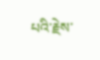པའི་རྗེས་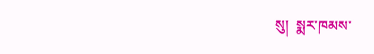སུ།  སྨར་ཁམས་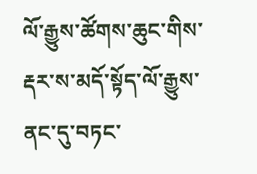ལོ་རྒྱུས་ཚོགས་ཆུང་གིས་རྡར་ས་མདོ་སྟོད་ལོ་རྒྱུས་ནང་དུ་བཏང་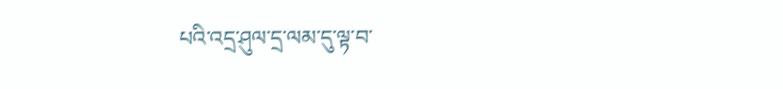པའི་འདྲ་ཤུལ་དྲ་ལམ་དུ་ལྟ་བ་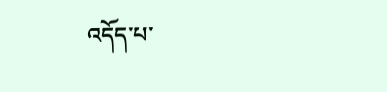འདོད་པ་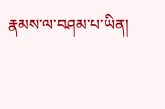རྣམས་ལ་བཤམ་པ་ཡིན།